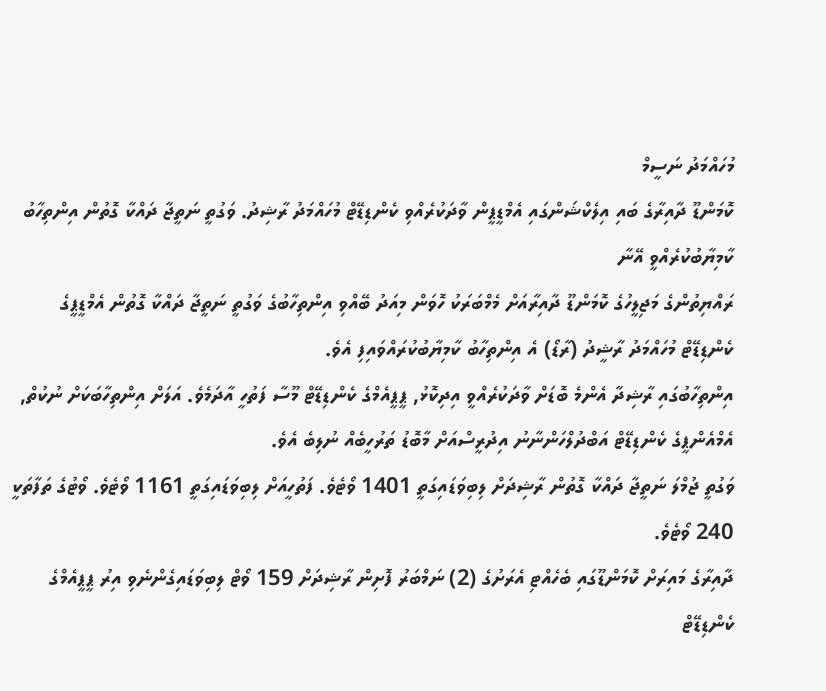މުހައްމަދު ނަސީމް
ކޮމަންޑޫ ދާއިރާގެ ބައި އިލެކްޝަންގައި އެމްޑީޕީން ވާދަކުރެއްވި ކެންޑިޑޭޓް މުހައްމަދު ރާޝިދު. ވަގުތީ ނަތީޖާ ދައްކާ ގޮތުން އިންތިހާބު ކާމިޔާބުކުރެއްވީ އޭނާ
ރައްޔިތުންގެ މަޖިލީހުގެ ކޮމަންޑޫ ދާއިރާއަށް މެމްބަރަކު ހޮވަން މިއަދު ބޭއްވި އިންތިހާބުގެ ވަގުތީ ނަތީޖާ ދައްކާ ގޮތުން އެމްޑީޕީގެ ކެންޑިޑޭޓް މުހައްމަދު ރާޝީދު (ރާޑޯ) އެ އިންތިހާބު ކާމިޔާބުކުރައްވައިފި އެވެ.
އިންތިހާބުގައި ރާޝިދާ އެންމެ ބޮޑަށް ވާދަކުރެއްވީ އިދިކޮޅު, ޕީޕީއެމްގެ ކެންޑިޑޭޓް މޫސާ ފަތުހީ އާދަމެވެ. އަލަށް އިންތިހާބަކަށް ނުކުތް, އެމްއެންޕީގެ ކެންޑިޑޭޓް އަބްދުލްހަންނާނު އިދުރީސްއަށް މާބޮޑު ތަރުހީބެއް ނުލިބެ އެވެ.
ވަގުތީ ޖުމްލަ ނަތީޖާ ދައްކާ ގޮތުން ރާޝިދަށް ލިބިވަޑައިގަތީ 1401 ވޯޓެވެ. ފަތުހީއަށް ލިބިވަޑައިގަތީ 1161 ވޯޓެވެ. ވޯޓުގެ ތަފާތަކީ 240 ވޯޓެވެ.
ދާއިރާގެ މައިރަށް ކޮމަންޑޫގައި ބެހެއްޓި އެރަށުގެ (2) ނަމްބަރު ފޮށިން ރާޝިދަށް 159 ވޯޓް ލިބިވަޑައިގެންނެވި އިރު ޕީޕީއެމްގެ ކެންޑިޑޭޓް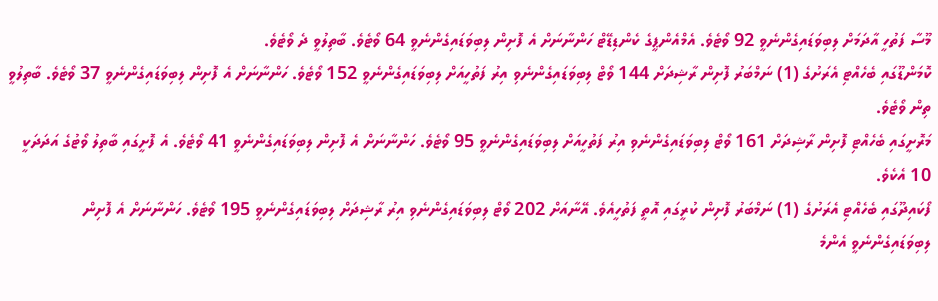މޫސާ ފަތުހީ އާދަމަށް ލިބިވަޑައިގެންނެވީ 92 ވޯޓެވެ. އެމްއެންޕީގެ ކެންޑިޑޭޓް ހަންނާނަށް އެ ފޮށިން ލިބިވަޑައިގެންނެވީ 64 ވޯޓެވެ. ބާތިލުވީ ދެ ވޯޓެވެ.
ކޮމަންޑޫގައި ބެހެއްޓި އެރަށުގެ (1) ނަމްބަރު ފޮށިން ރާޝިދަށް 144 ވޯޓް ލިބިވަޑައިގެންނެވި އިރު ފަތުހީއަށް ލިބިވަޑައިގެންނެވީ 152 ވޯޓެވެ. ހަންނާނަށް އެ ފޮށިން ލިބިވަޑައިގެންނެވީ 37 ވޯޓެވެ. ބާތިލުވީ ތިން ވޯޓެވެ.
މަރޮށީގައި ބެހެއްޓި ފޮށިން ރާޝިދަށް 161 ވޯޓް ލިބިވަޑައިގެންނެވި އިރު ފަތުހީއަށް ލިބިވަޑައިގެންނެވީ 95 ވޯޓެވެ. ހަންނާނަށް އެ ފޮށިން ލިބިވަޑައިގެންނެވީ 41 ވޯޓެވެ. އެ ފޮށީގައި ބާތިލު ވޯޓުގެ އަދަދަކީ 10 އެކެވެ.
ފޯކައިދޫގައި ބެހެއްޓި އެރަށުގެ (1) ނަމްބަރު ފޮށިން ކުރީގައި އޮތީ ފަތުހީއެވެ. އޭނާއަށް 202 ވޯޓް ލިބިވަޑައިގެންނެވި އިރު ރާޝިދަށް ލިބިވަޑައިގެންނެވީ 195 ވޯޓެވެ. ހަންނާނަށް އެ ފޮށިން ލިބިވަޑައިގެންނެވީ އެންމެ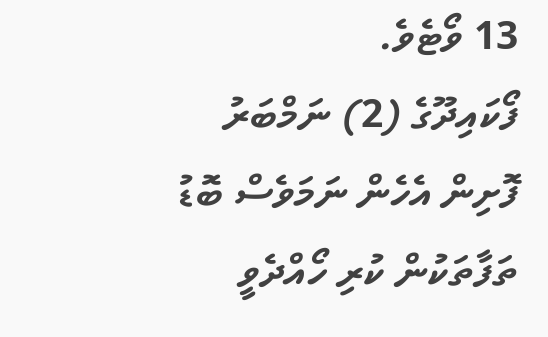13 ވޯޓެވެ.
ފޯކައިދޫގެ (2) ނަމްބަރު ފޮށިން އެހެން ނަމަވެސް ބޮޑު ތަފާތަކުން ކުރި ހޯއްދެވީ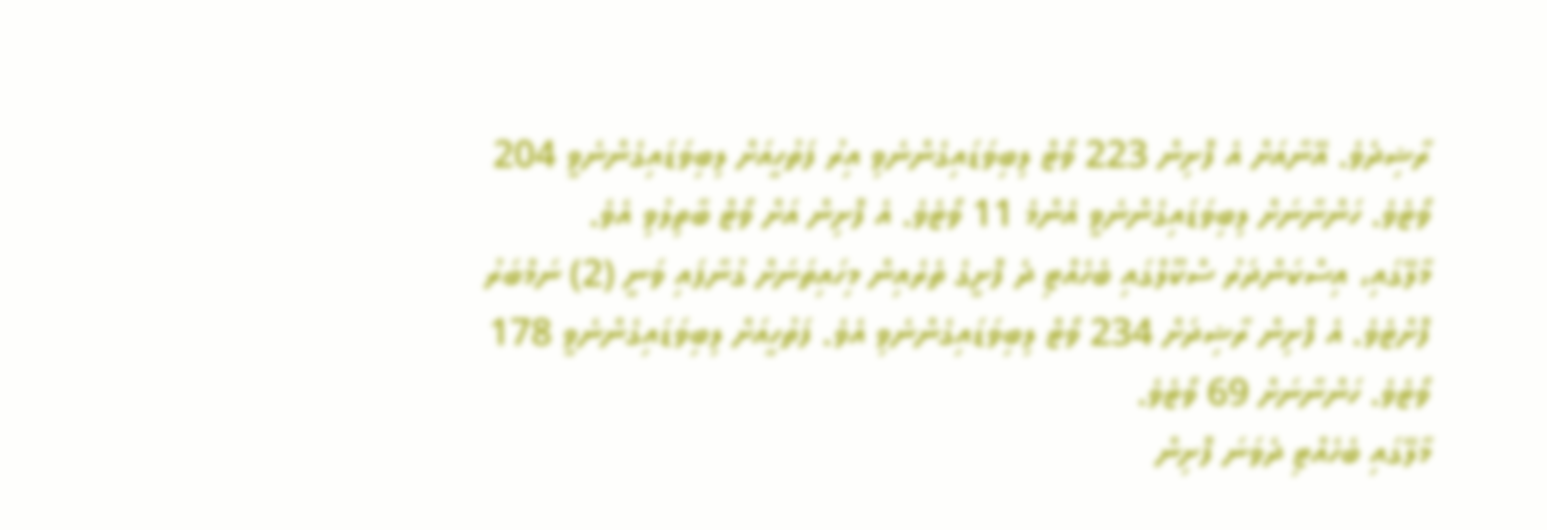ރާޝިދެވެ. އޭނާއަށް އެ ފޮށިން 223 ވޯޓް ލިބިވަޑައިގެންނެވި އިރު ފަތުހީއަށް ލިބިވަޑައިގެންނެވީ 204 ވޯޓެވެ. ހަންނާނަށް ލިބިވަޑައިގެންނެވީ އެންމެ 11 ވޯޓެވެ. އެ ފޮށިން އަށް ވޯޓް ބާތިލުވި އެވެ.
މާލޭގައި، އިސްކަންދަރު ސްކޫލްގައި ބެހެއްޓި ދެ ފޮށީގެ ތެރެއިން މިހައިތަނަށް ގުނާފައި ވަނީ (2) ނަމްބަރު ފޮށްޓެވެ. އެ ފޮށިން ރާޝިދަށް 234 ވޯޓް ލިބިވަޑައިގެންނެވި އެވެ. ފަތުހީއަށް ލިބިވަޑައިގެންނެވީ 178 ވޯޓެވެ. ހަންނާނަށް 69 ވޯޓެވެ.
މާލޭގައި ބެހެއްޓި ދެވަނަ ފޮށިން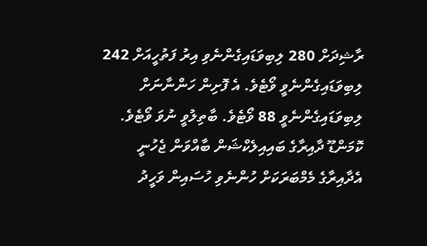ރާޝިދަށް 280 ލިބިވަޑައިގެންނެވި އިރު ފަތުހީއަށް 242 ލިބިވަޑައިގެންނެވީ ވޯޓެވެ. އެ ފޮށިން ހަންނާނަށް ލިބިވަޑައިގެންނެވީ 88 ވޯޓެވެ. ބާތިލުވީ ނުވަ ވޯޓެވެ.
ކޮމަންޑޫ ދާއިރާގެ ބައިއިލެކްޝަން ބާއްވަން ޖެހުނީ އެދާއިރާގެ މެމްބަރަކަށް ހުންނެވި ހުސައިން ވަހީދު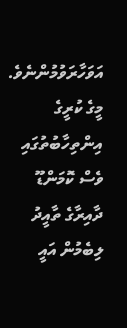އަވަހާރަވުމުންނެވެ. މީގެ ކުރީގެ އިންތިހާބުތުގައި ވެސް ކޮމަންޑޫ ދާއިރާގެ ތާއީދު ލިބެމުން އައީ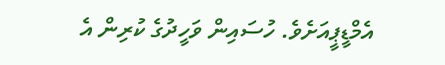އެމްޑީޕީއަށެވެ. ހުސައިން ވަހީދުގެ ކުރިން އެ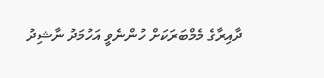ދާއިރާގެ މެމްބަރަކަށް ހުންނެވީ އަހުމަދު ނާޝިދު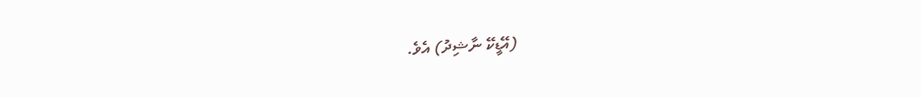(އޭޑީކޭ ނާޝިދު) އެވެ.